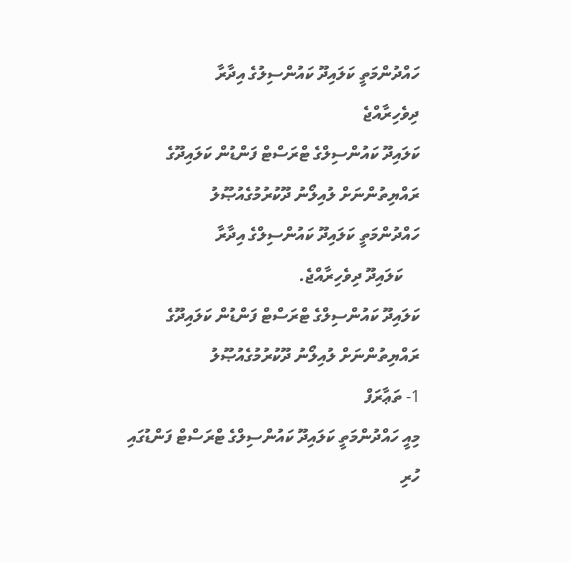ހައްދުންމަތީ ކަލައިދޫ ކައުންސިލުގެ އިދާރާ
ދިވެހިރާއްޖެ
ކަލައިދޫ ކައުންސިލްގެ ޓްރަސްޓް ފަންޑުން ކަލައިދޫގެ ރައްޔިތުންނަށް ލުއިލޯނު ދޫކުރުމުގެއުޞޫލު
ހައްދުންމަތީ ކަލައިދޫ ކައުންސިލްގެ އިދާރާ
    ކަލައިދޫ ދިވެހިރާއްޖެ.
ކަލައިދޫ ކައުންސިލްގެ ޓްރަސްޓް ފަންޑުން ކަލައިދޫގެ ރައްޔިތުންނަށް ލުއިލޯނު ދޫކުރުމުގެއުޞޫލު
1- ތަޢާރަފް
މިއީ ހައްދުންމަތީ ކަލައިދޫ ކައުންސިލްގެ ޓްރަސްޓް ފަންޑުގައި ހުރި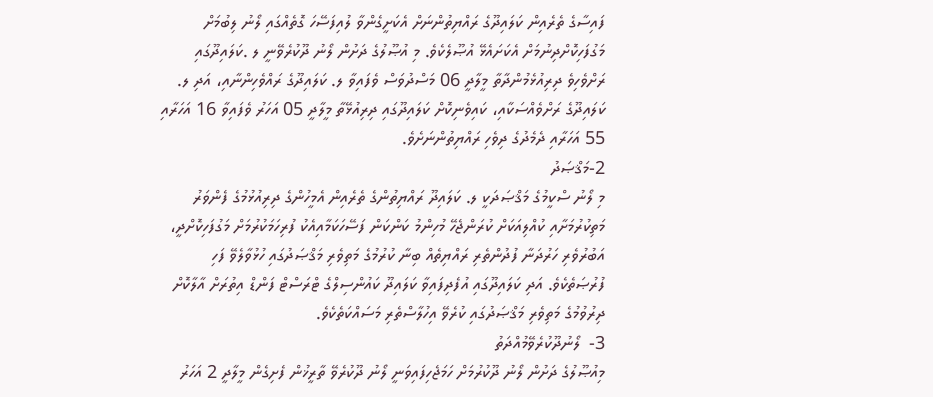ފައިސާގެ ތެރެއިން ކަލައިދޫގެ ރައްޔިތުންނަށް އެކަށީގެންވާ ލުއިފަސޭހަ ގޮތެއްގައި ލޯނު ލިބުމަށް މަގުފަހިކޮށްދިނުމަށް އެކަށައެޅޭ އުޞޫލެކެވެ. މި އުޞޫލުގެ ދަށުން ލޯނު ދޫކުރެވޭނީ ލ .ކަލައިދޫގައި ރަށްވެހިވެ ދިރިއުޅެމުންދާތާ މީލާދީ 06 މަސްދުވަސް ވެފައިވާ ލ. ކަލައިދޫގެ ރައްވެހިންނާއި، އަދި ލ. ކަލައިދޫގެ ރަށްވެއްސަކާއި، ކައިވެނިކޮށް ކަލައިދޫގައި ދިރިއުޅޭތާ މީލާދީ 05 އަހަރު ވެފައިވާ 16 އަހަރާއި 55 އަހަރާއި ދެމެދުގެ ދިވެހި ރައްޔިތުންނަށެވެ.
2-މަޤްޞަދު
މި ލޯނު ސްކީމުގެ މަޤްޞަދަކީ ލ. ކަލައިދޫ ރައްޔިތުންގެ ތެރެއިން އެމީހުންގެ ދިރިއުޅުމުގެ ފެންވަރު މަތިކުރުމަށާއި ކުއްލިއަކަށް ކުރަންޖެހޭ މުހިންމު ކަންކަން ފަސޭހަކަމާއިއެކު ފުރިހަމަކުރުމަށް މަގުފަހިކޮށްދީ، އަބުރުވެރި ހަރުދަނާ ފުދުންތެރި ރައްޔިތެއް ބިނާ ކުރުމުގެ މަތިވެރި މަޤްޞަދުގައި ހުޅުވާލެވޭ ފަހި ފުރުޞަތެކެވެ. އަދި ކަލައިދޫގައި އުފެދިފައިވާ ކަލައިދޫ ކައުންސިލްގެ ޓްރަސްޓް ފަންޑް އިތުރަށް އާލާކޮށް ދިރުވުމުގެ މަތިވެރި މަޤްޞަދުގައި ކުރެވޭ އިހުލާސްތެރި މަސައްކަތެކެވެ.
3-  ލޯނުދޫކުރެވޭމުއްދަތު
މިއުޞޫލުގެ ދަށުން ލޯނު ދޫކުރުމަށް ހަމަޖެހިފައިވަނީ ލޯނު ދޫކުރެވޭ ތާރީޚުން ފެށިގެން މީލާދީ 2 އަހަރު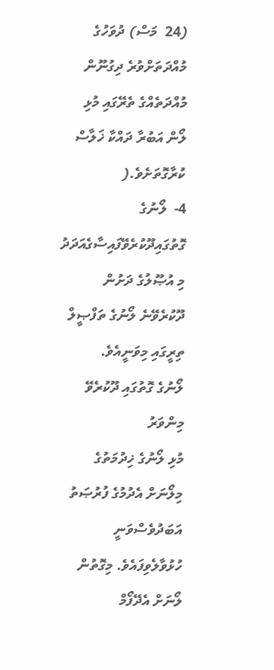(24  މަސް) ދުވަހުގެ މުއްދަތަށްވުރެ ދިގުނޫން މުއްދަތެއްގެ ތެރޭގައި މުޅި ލޯން އަބުރާ ދައްކާ ޚަލާސް ކުރާގޮތަށެވެ.(
4-  ލޯނުގެ ގޮތުގައިދޫކުރެވޭފައިސާގެއަދަދު
މި އުޞޫލުގެ ދަށުން ދޫކުރެވޭނެ ލޯނުގެ ތަފްޞީލް ތިރީގައި މިވަނީއެވެ.
ލޯނުގެ ގޮތުގައި ދޫކުރެވޭ މިންވަރު
މުޅި ލޯނުގެ ޚިދުމަތުގެ
މިލޯނަށް އެދުމުގެ ފުރުޞަތު އަބަދުވެސްވަނީ ހުޅުވާލެވިފައެވެ. މިގޮތުން ލޯނަށް އެދޭފޯމް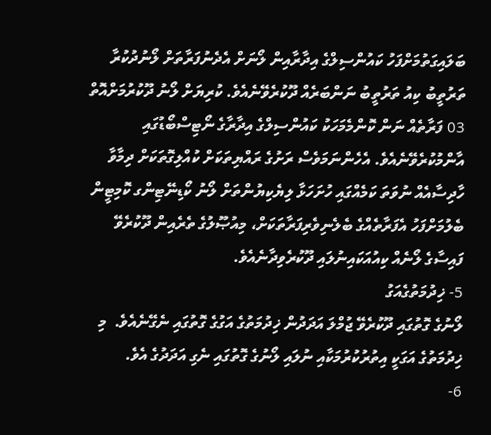ބަލައިގަތުމަށްފަހު ކައުންސިލްގެ އިދާރާއިން ލޯނަށް އެދެނުފަރާތަށް ލޯނުދުކުރާ ތަރުތީބު ކިއު ތަރުތީބު ނަންބަރެއް ދޫކުރެވޭނެއެވެ. ކުރިޔަށް ލޯނު ދޫކުރުމަށްއޮތް 03 ފަރާތެއް ނަން ކޮންމެމަހަކު ކައުންސިލްގެ އިދާރާގެ ނޯޓިސްބޯޑުގައި އާންމުކުރެވޭނެއެވެ. އެހެންނަމަވެސް ރަށުގެ ރައްޔިތަކަށް ކުއްލިގޮތަކަށް ދިމާވާ ހާދިސާއެއް ނުވަތަ ކަމެއްގައި ހުށަހަޅާ ލިޔެކިޔުންތަށް ލޯނު ކޯޑިނޭޓިންގ ކޮމިޓީން ބެލުމަށްފަހު އެފަރާތެއްގެ ބެލެނިވެރިފަރާތަކަށް، މިއުޞޫލުގެ ތެރެއިން ދޫކުރެވޭ ފައިސާގެ ލޯނެއް ކިއުއަކައިނުލައި ދޫކުރެވިދާނެއެވެ.
5- ޚިދުމަތުގެއަގު
ލޯނުގެ ގޮތުގައި ދޫކުރެވޭ ޖުމްލަ އަދަދުން ޚިދުމަތުގެ އަގުގެ ގޮތުގައި ނެގޭނެއެވެ.  މި ޚިދުމަތުގެ އަގަކީ އިތުރުކުރުމަކާއި ނުލައި ލޯނުގެ ގޮތުގައި ނެގި އަދަދުގެ އެވެ.
6-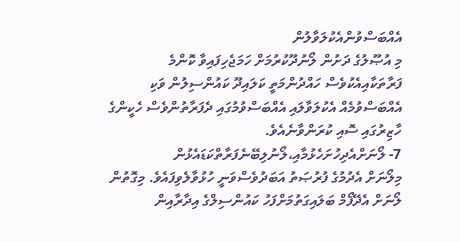އެއްބަސްވުންއެކުލަވާލުން
މި އުޞޫލުގެ ދަށުން ލޯނުދޫކުރުމަށް ހަމަޖެހިފައިވާ ކޮންމެ ފަރާތަކާއިއެކުވެސް ހައްދުންމަތީ ކަލައިދޫ ކައުންސިލުން ވަކި އެއްބަސްވުމެއް އެކުލަވާލައި އެއްބަސްވުމުގައި ދެފަރާތުންވެސް ހެކީންގެ ހާޒިރުގައި ސޮއި ކުރަންވާނެއެވެ.
7- ލޯނަށްއެދިހުށަހެޅުމާއި،ލޯނުލިބޭނެފަރާތްކަޑައެޅުން
މިލޯނަށް އެދުމުގެ ފުރުޞަތު އަބަދުވެސްވަނީ ހުޅުވާލެވިފައެވެ. މިގޮތުން ލޯނަށް އެދޭފޯމް ބަލައިގަތުމަށްފަހު ކައުންސިލްގެ އިދާރާއިން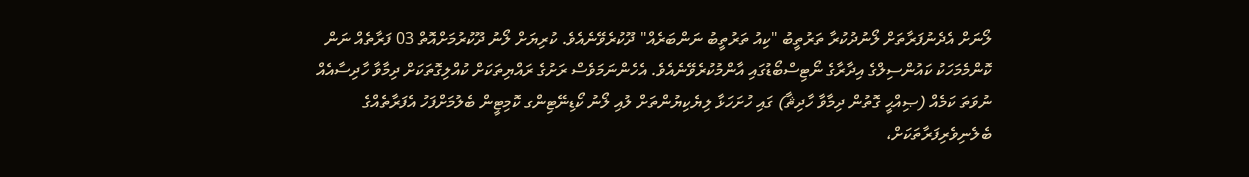ލޯނަށް އެދެނުފަރާތަށް ލޯނުދުކުރާ ތަރުތީބު "ކިއު ތަރުތީބު ނަންބަރެއް" ދޫކުރެވޭނެއެވެ. ކުރިޔަށް ލޯނު ދޫކުރުމަށްއޮތް 03 ފަރާތެއް ނަން ކޮންމެމަހަކު ކައުންސިލްގެ އިދާރާގެ ނޯޓިސްބޯޑުގައި އާންމުކުރެވޭނެއެވެ. އެހެންނަމަވެސް ރަށުގެ ރައްޔިތަކަށް ކުއްލިގޮތަކަށް ދިމާވާ ހާދިސާއެއް ނުވަތަ ކަމެއް (ޞިއްޙީ ގޮތުން ދިމާވާ ހާދިޘާ) ގައި ހުށަހަޅާ ލިޔެކިޔުންތަށް ލުއި ލޯނު ކޯޑިނޭޓިންގ ކޮމިޓީން ބެލުމަށްފަހު އެފަރާތެއްގެ ބެލެނިވެރިފަރާތަކަށް،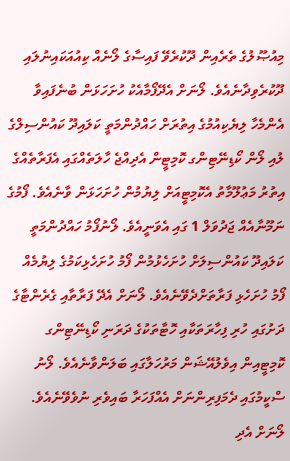މިއުޞޫލުގެ ތެރެއިން ދޫކުރެވޭ ފައިސާގެ ލޯނެއް ކިއުއަކައިނުލައި ދޫކުރެވިދާނެއެވެ. ލޯނަށް އެދޭފޯމާއެކު ހުށަހަޅަން ބުނެފައިވާ އެންމެހާ ލިޔެކިއުމުގެ އިތުރަށް ހައްދުންމަތީ ކަލައިދޫ ކައުންސިލްގެ ލުއި ލޯން ކޯޑިނޭޓިންގ ކޮމިޓީން އެދިއްޖެ ހާލަތެއްގައި އެފަރާތެއްގެ އިތުރު މަޢުލޫމާތު އެކޮމިޓީއަށް ލިޔުމުން ހުށަހަޅަން ވާނެއެވެ. ފޯމުގެ ނަމޫނާއެއް ޖަދުވަލް 1 ގައި އެވަނީއެވެ. ލޯނުފޯމު ހައްދުންމަތީ ކަލައިދޫ ކައުންސިލަށް ހުށަހެޅުމުން ފޯމު ހުށަހެޅިކަމުގެ ލިޔުމެއް ފޯމު ހުށަހެޅި ފަރާތަށްދެވޭނެއެވެ. ލޯނަށް އެދޭ ފަރާތާއި ގެރެންޓާގެ ދަށުގައި ހުރި ފިހާރަތަކާއި ހޮޓާތަކުގެ ދަރަނި ކޯޑިނޭޓިންގ ކޮމިޓީއިން އިވެލުއޭޝަން މަރުހަލާގައި ބަލަންވާނެއެވެ. ލޯނު ސްކީމުގައި ދެމަފިރިންނަށް އެއްފަހަރާ ބައިވެރި ނުވެވޭނެއެވެ. ލޯނަށް އެދި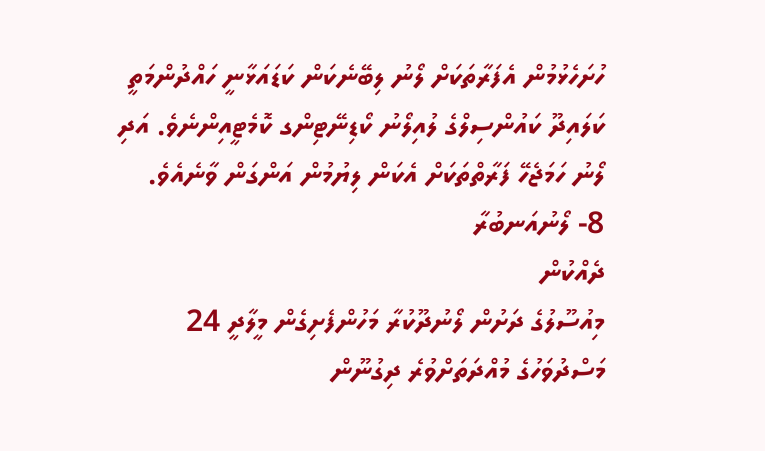ހުށަހެޅުމުން އެފަރާތަކަށް ލޯނު ލިބޭނެކަން ކަޑައަޅާނީ ހައްދުންމަތީ ކަލައިދޫ ކައުންސިލްގެ ލުއިލޯނު ކޯޑިނޭޓިންގ ކޮމެޓީއިންނެވެ. އަދި ލޯނު ހަމަޖެހޭ ފަރާތްތަކަށް އެކަން ލިޔުމުން އަންގަން ވާނެއެވެ.
8- ލޯނުއަނބުރާ
ދެއްކުން
މިއުސޫލުގެ ދަށުން ލޯނުދޫކުރާ މަހުންފެށިގެން މީލާދީ 24 މަސްދުވަހުގެ މުއްދަތަށްވުރެ ދިގުނޫން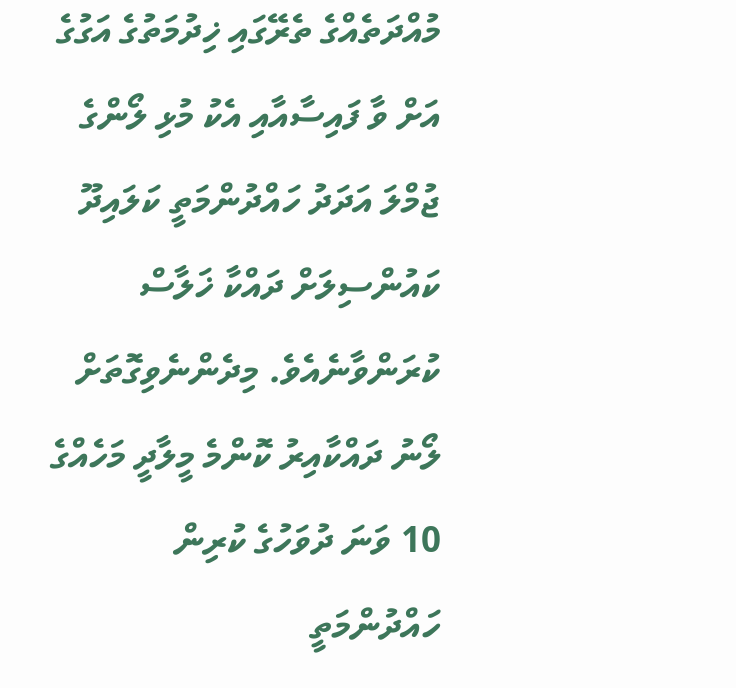މުއްދަތެއްގެ ތެރޭގައި ޚިދުމަތުގެ އަގުގެ އަށް ވާ ފައިސާއާއި އެކު މުޅި ލޯންގެ ޖުމްލަ އަދަދު ހައްދުންމަތީ ކަލައިދޫ ކައުންސިލަށް ދައްކާ ޚަލާސް ކުރަންވާނެއެވެ. މިދެންނެވިގޮތަށް ލޯނު ދައްކާއިރު ކޮންމެ މީލާދީ މަހެއްގެ 10 ވަނަ ދުވަހުގެ ކުރިން ހައްދުންމަތީ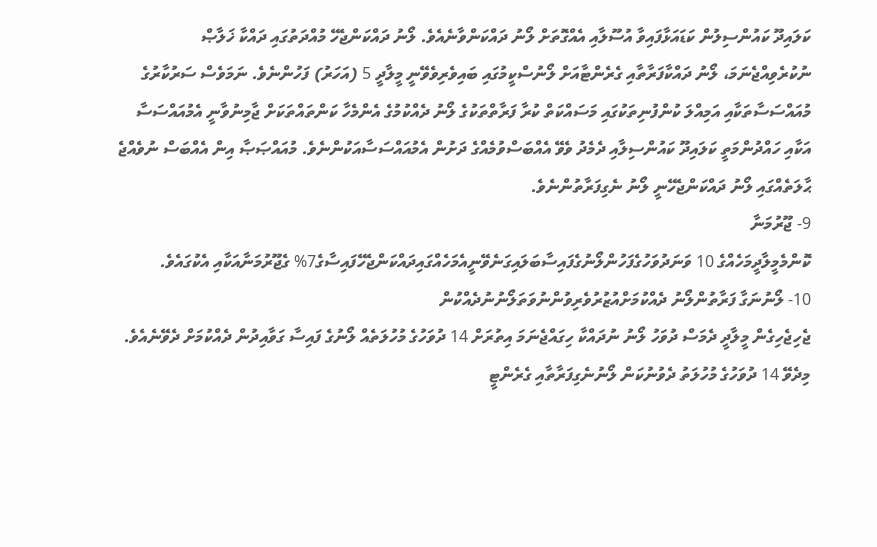ކަލައިދޫ ކައުންސިލުން ކަޑައަޅާފައިވާ އުސޫލާއި އެއްގޮތަށް ލޯނު ދައްކަންވާނެއެވެ. ލޯނު ދައްކަންޖެހޭ މުއްދަތުގައި ދައްކާ ޚަލާޞް ނުކުރެވިއްޖެނަމަ، ލޯނު ދައްކާފަރާތާއި ގެރެންޓާއަށް ލޯނުސްކީމުގައި ބައިވެރިވެވޭނީ މީލާދީ 5 (އަހަރު) ފަހުންނެވެ. ނަމަވެސް ސަރުކާރުގެ މުއައްސަސާތަކާއި އަމިއްލަ ކުންފުނިތަކުގައި މަސައްކަތް ކުރާ ފަރާތްތަކުގެ ލޯނު ދެއްކުމުގެ އެންމެހާ ކަންތައްތަކަށް ޖާމިނުވާނީ އެމުއައްސަސާ އަކާއި ހައްދުންމަތީ ކަލައިދޫ ކައުންސިލާއި ދެމެދު ވެވޭ އެއްބަސްވުމެއްގެ ދަށުން އެމުއައްސަސާއަކުންނެވެ. މުއައްޞަޞާ އިން އެއްބަސް ނުވެއްޖެ ޙާލަތެއްގައި ލޯނު ދައްކަންޖެހޭނީ ލޯނު ނެގިފަރާތުންނެވެ.
9- ޖޫރުމަނާ
ކޮންމެމީލާދީމަހެއްގެ 10 ވަނަދުވަހުގެފަހުންލޯނުގެފައިސާބަލައިގަނެވޭނީއެމަހެއްގައިދައްކަންޖެހޭފައިސާގެ7% ގެޖޫރުމަނާއަކާއި އެކުގައެވެ.
10- ލޯނުނަގާ ފަރާތުންލޯނު ދެއްކުމަށްއުޒުރުވެރިވުންނުވަތަލޯނުނުދެއްކުން
ޖެހިޖެހިގެން މީލާދީ ދެމަސް ދުވަހު ލޯނު ނުދައްކާ ހިގައްޖެނަމަ އިތުރަށް 14 ދުވަހުގެ މުހުލަތެއް ލޯނުގެ ފައިސާ ގަވާއިދުން ދެއްކުމަށް ދެވޭނެއެވެ. މިދެވޭ 14 ދުވަހުގެ މުހުލަތު ދެވުނުކަން ލޯނުނެގިފަރާތާއި ގެރެންޓީ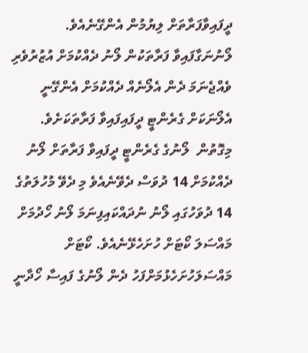ދީފައިވާފަރާތަށް ލިޔުމުން އެންގޭނެއެވެ. ލޯނުނަގާފައިވާ ފަރާތަކުން ލޯނު ދެއްކުމަށް އުޒުރުވެރި ވެއްޖެނަމަ ދެން އެލޯނެއް ދެއްކުމަށް އެންގޭނީ އެލޯނަކަށް ގެރެންޓީ ދީފައިފައިވާ ފަރާތަކަށެވެ. މިގޮތުން  ލޯނުގެ ގެރެންޓީ ދީފައިވާ ފަރާތަށް ލޯނު ދެއްކުމަށް 14 ދުވަސް ދެވޭނެއެވެ މި ދެވޭ މުހުލަތުގެ 14 ދުވަހުގައި ލޯނު ނުދައްކައިފިނަމަ ލޯނު ހޯދުމަށް މައްސަލަ ކޯޓަށް ހުށަހެޅޭނެއެވެ. ކޯޓަށް މައްސަލަހުށަހެޅުމަށްފަހު ދެން ލޯނުގެ ފައިސާ ހޯދާނީ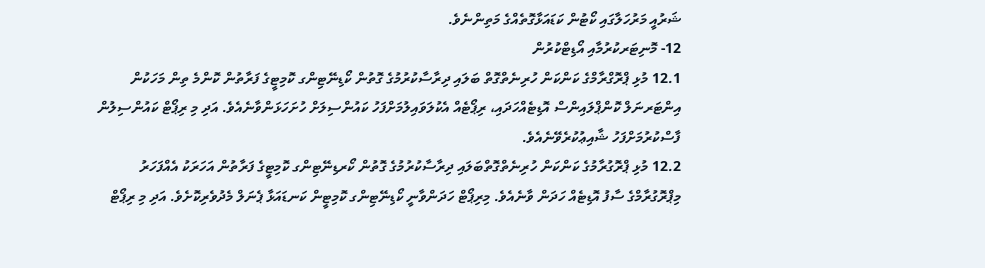ޝަރުއީ މަރުހަލާގައި ކޯޓުން ކަޑައަޅާގޮތެއްގެ މަތިންނެވެ.
12- މޮނިޓަރކުރުމާއި އޯޑިޓްކުރުން
12.1 މުޅި ޕްރޮގްރާމްގެ ކަންކަން ހުރިނެތްގޮތް ބަލައި ދިރާސާކުރުމުގެ ގޮތުން ކޯޑިނޭޓިންގ ކޮމިޓީގެ ފަރާތުން ކޮންމެ ތިން މަހަކުން އިންޓަރނަލް ކޮންޕްލައިންސް އޮޑިޓެއްހަދައި، ރިޕޯޓެއް އެކުލަވައިލުމަށްފަހު ކައުންސިލަށް ހުށަހަޅަންވާނެއެވެ. އަދި މި ރިޕޯޓް ކައުންސިލުން ފާސްކުރުމަށްފަހު ޝާއިޢުކުރެވޭނެއެވެ.
12.2 މުޅި ޕްރޮގުރާމުގެ ކަންކަން ހުރިނެތްގޮތްބަލައި ދިރާސާކުރުމުގެ ގޮތުން ކޯރޑިނޭޓިންގ ކޮމިޓީގެ ފަރާތުން އަހަރަކު އެއްފަހަރު މިޕްރޮގުރާމްގެ ސާފު އޮޑިޓެއް ހަދަން ވާނެއެވެ. މިރިޕޯޓް ހަދަންވާނީ ކޯޑިނޭޓިންގ ކޮމިޓީން ކަނޑައަޅާ ޕެނަލް މެދުވެރިކޮށެވެ. އަދި މި ރިޕޯޓް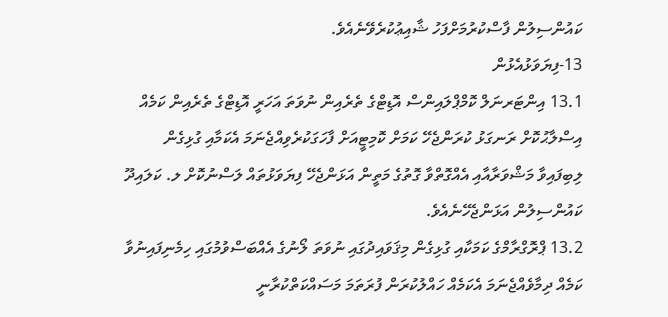ކައުންސިލުން ފާސްކުރުމަށްފަހު ޝާއިޢުކުރެވޭނެއެވެ.
13-ފިޔަވަޅުއެޅުން
13.1 އިންޓަރނަލް ކޮމްޕްލައިންސް އޮޑިޓްގެ ތެރެއިން ނުވަތަ އަހަރީ އޮޑިޓްގެ ތެރެއިން ކަމެއް އިސްލާޙުކޮށް ރަނގަޅު ކުރަންޖެހޭ ކަމަށް ކޮމިޓީއަށް ފާހަގަކުރެވިއްޖެނަމަ އެކަމާއި ގުޅިގެން ލިބިފައިވާ މަޝްވަރާއާއި އެއްގޮތްވާ ގޮތުގެ މަތީން އަޅަންޖެހޭ ފިޔަވަޅުތައް ލަސްނުކޮށް ލ. ކަލައިދޫ ކައުންސިލުން އަޅަންޖެހޭނެއެވެ.
13.2 ޕްރޮގްރާމްގެ ކަމަކާއި ގުޅިގެން މިޤަވައިދުގައި ނުވަތަ ލޯނުގެ އެއްބަސްވުމުގައި ހިމެނިފައިނުވާ ކަމެއް ދިމާވެއްޖެނަމަ އެކަމެއް ހައްލުކުރަން ފުރަތަމަ މަސައްކަތްކުރާނީ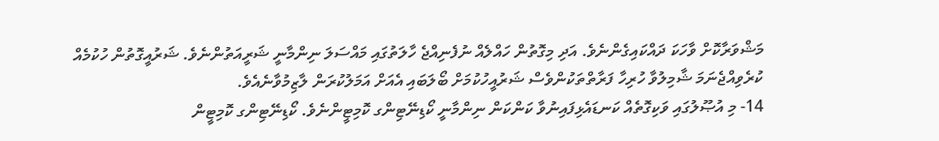މަޝްވަރާކޮށް ވާހަކަ ދައްކައިގެންނެވެ. އަދި މިގޮތުން ހައްލެއް ނުފެނިއްޖެ ހާލަތުގައި މައްސަލަ ނިންމާނީ ޝަރީއަތުންނެވެ. ޝަރުއީގޮތުން ހުކުމެއް ކުރެވިއްޖެނަމަ ޝާމިލުވާ ހުރިހާ ފަރާތްތަކުންވެސް ޝަރުއީހުކުމަށް ބޯލަބައި އެއަށް އަމަލުކުރަން ލާޒިމުވާނެއެވެ.
14- މި އުޞޫލުގައި ވަކިގޮތެއް ކަނޑައެޅިފައިނުވާ ކަންކަން ނިންމާނީ ކޯޑިނޭޓިންގ ކޮމިޓީންނެވެ. ކޯޑިނޭޓިންގ ކޮމިޓީން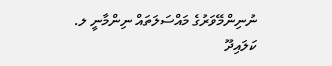ނުނިންމޭވަރުގެ މައްސަލަތައް ނިންމާނީ ލ. ކަލައިދޫ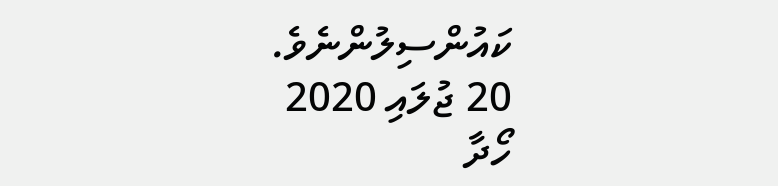ކައުންސިލުންނެވެ.
20 ޖުލައި 2020
ހޯދާ